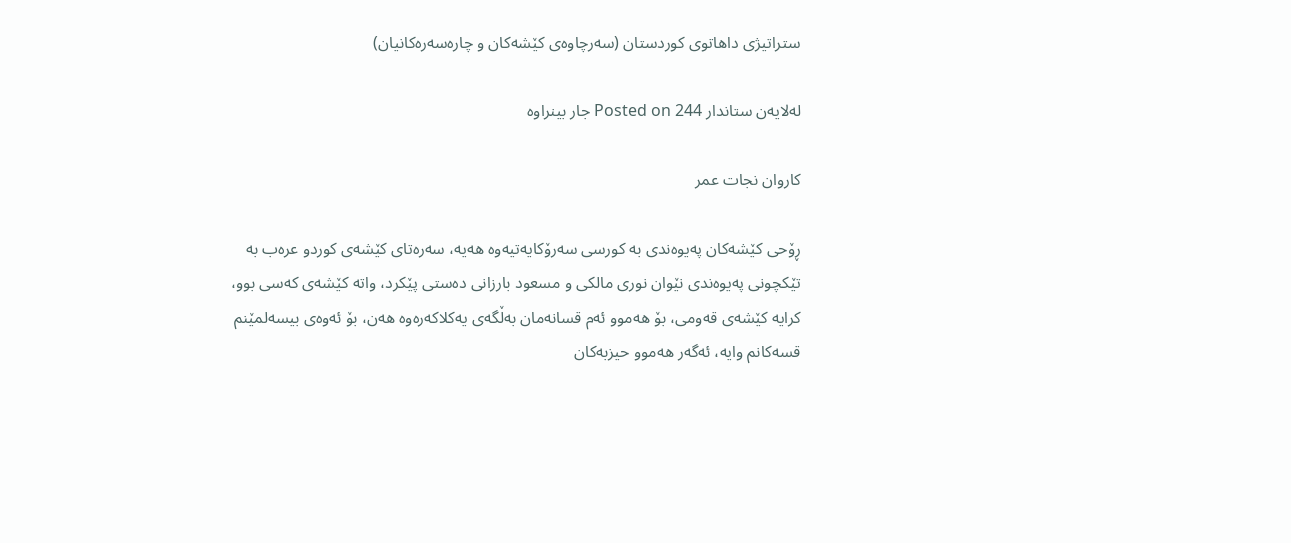ستراتیژی داهاتوی كوردستان (سه‌رچاوه‌ی كێشه‌كان و چاره‌سه‌ره‌كانیان)

لەلایەن ستاندار Posted on 244 جار بینراوە

كاروان نجات عمر

ڕۆحی كێشه‌كان په‌یوه‌ندی به‌ كورسی سه‌رۆكایه‌تیه‌وه‌ هه‌یه‌، سه‌ره‌تای كێشه‌ی كوردو عره‌ب به‌ تێكچونی په‌یوه‌ندی نێوان نوری مالكی و مسعود بارزانی ده‌ستی پێكرد، واته‌ كێشه‌ی كه‌سی بوو، كرایه‌ كێشه‌ی قه‌ومی، بۆ هه‌موو ئه‌م قسانه‌مان به‌ڵگه‌ی یه‌كلاكه‌ره‌وه‌ هه‌ن، بۆ ئه‌وه‌ی بیسه‌لمێنم قسه‌كانم وایه‌، ئه‌گه‌ر هه‌موو حیزبه‌كان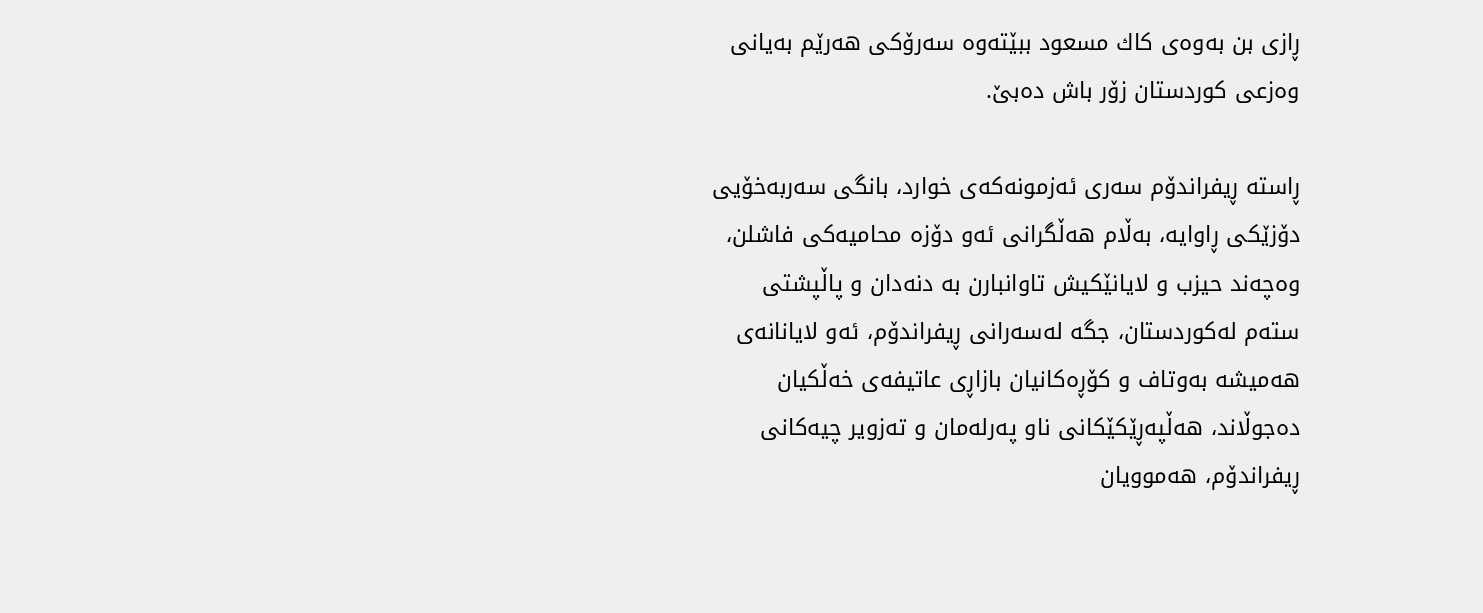ڕازی بن به‌وه‌ی كاك مسعود ببێته‌وه‌ سه‌رۆكی هه‌رێم به‌یانی وه‌زعی كوردستان زۆر باش ده‌بێ.

ڕاسته‌ ڕیفراندۆم سه‌ری ئه‌زمونه‌كه‌ی خوارد، بانگی سه‌ربه‌خۆیی دۆزێكی ڕاوایه‌، به‌ڵام هه‌ڵگرانی ئه‌و دۆزه‌ محامیه‌كی فاشلن، وه‌چه‌ند حیزب و لایانێكیش تاوانبارن به‌ دنه‌دان و پاڵپشتی سته‌م له‌كوردستان، جگه‌ له‌سه‌رانی ڕیفراندۆم، ئه‌و لایانانه‌ی هه‌میشه‌ به‌وتاف و كۆڕه‌كانیان بازاڕی عاتیفه‌ی خه‌ڵكیان ده‌جوڵاند، هه‌ڵپه‌ڕێكێكانی ناو په‌رله‌مان و ته‌زویر چیه‌كانی ڕیفراندۆم، هه‌موویان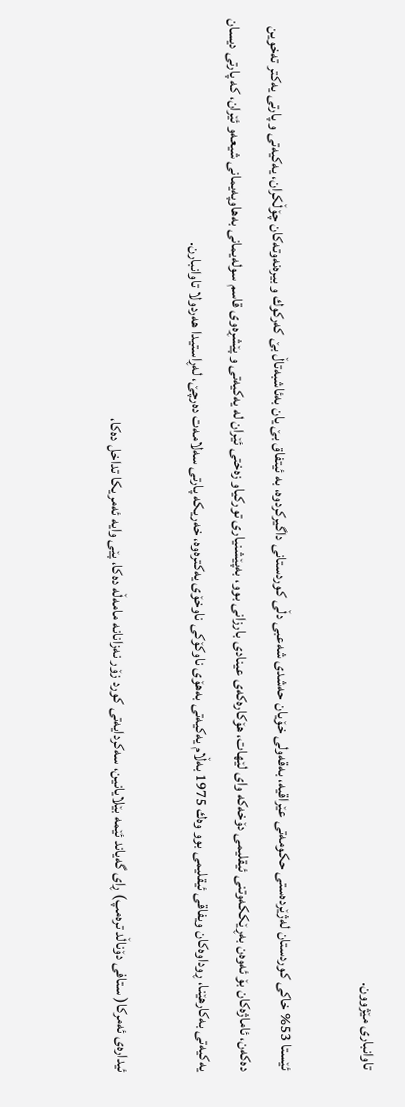تاوانباری مێژوون.

ئێستا 53% خاكی كوردستان له‌ژێرده‌ستی حكومه‌تی عێراقیه‌، به‌قه‌ولی خۆیان حه‌شدی شه‌عبی دڵی كوردستانی داگیركردوه‌، به‌ ئیتفاق بێ یان به‌ئاشبه‌تاڵ بێ كه‌ركوك و بیره‌نه‌وته‌كان چۆڵكران، یه‌كیه‌تی و پارتی یه‌كتر ته‌خوین ده‌كه‌ن، ئاماژه‌كان بۆ ئه‌وه‌ن به‌ڕێككه‌وتنی ئیقلیمی دۆخه‌كه‌ وای لێهات، هۆكاره‌كه‌ی عینادی بارزانی بوو، به‌پێشنیاری توركیاو زه‌ختی ئێران له‌ یه‌كیه‌تی و پێشڕه‌وی قاسم سوله‌یمانی به‌هاوپه‌یمانی شیعه‌و ئێران، كه‌ پارتی دیسان یه‌كیه‌تی به‌كارهێنا، ڕوداوه‌كان ویفاقی ئیقلیمی بوو وه‌ك 1975 به‌ڵام یه‌كیه‌تی به‌هۆی ناوكۆكی ناوخۆی یه‌كتره‌وه‌، خه‌ریكه‌ پارتی سه‌لامه‌ت ده‌رچێ، له‌ڕاستیدا هه‌ردولا تاوانبارن.

ئیداره‌ی ئه‌مركا( ستافی دۆناڵد تره‌مپ) ڕای گه‌یاند ئێمه‌ بێلایانین، سه‌كردایه‌تی كورد زۆر نه‌زانانه‌ مامه‌ڵه‌ ده‌كا، پێی وایه‌ ئه‌مریكا تداخل ده‌كا،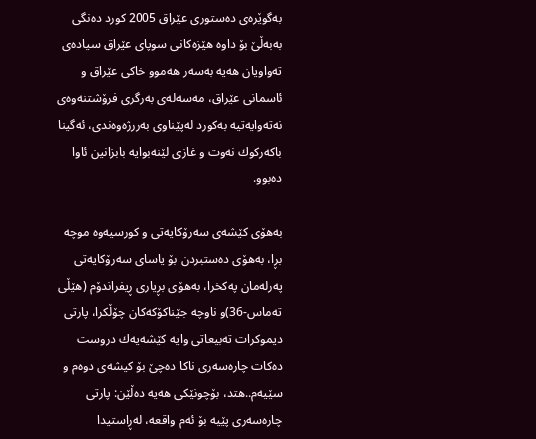به‌گوێره‌ی ده‌ستوری عێراق 2005 كورد ده‌نگی به‌به‌ڵێ بۆ داوه‌ هێزه‌كانی سوپای عێراق سیاده‌ی ته‌واویان هه‌یه‌ به‌سه‌ر هه‌موو خاكی عێراق و ئاسمانی عێراق، مه‌سه‌له‌ی به‌رگری فرۆشتنه‌وه‌ی نه‌ته‌وایه‌تیه‌ به‌كورد له‌پێناوی به‌ررژه‌وه‌ندی، ئه‌گینا باكه‌ركوك نه‌وت و غازی لێنه‌بوایه‌ بابزانین ئاوا ده‌بوو.

به‌هۆی كێشه‌ی سه‌رۆكایه‌تی و كورسیه‌وه‌ موچه‌ بڕا، به‌هۆی ده‌ستبردن بۆ یاسای سه‌رۆكایه‌تی په‌رله‌مان په‌كخرا، به‌هۆی بڕیاری ڕیفراندۆم (هێڵی ته‌ماس-36)و ناوچه‌ جێناكۆكه‌كان چۆڵكرا، پارتی دیموكرات ته‌بیعاتی وایه‌ كێشه‌یه‌ك دروست ده‌كات چاره‌سه‌ری ناكا ده‌چێ بۆ كیشه‌ی دوه‌م و سێیه‌م..هتد، بۆچونێكی هه‌یه‌ ده‌ڵێن: پارتی چاره‌سه‌ری پێیه‌ بۆ ئه‌م واقعه‌، له‌ڕاستیدا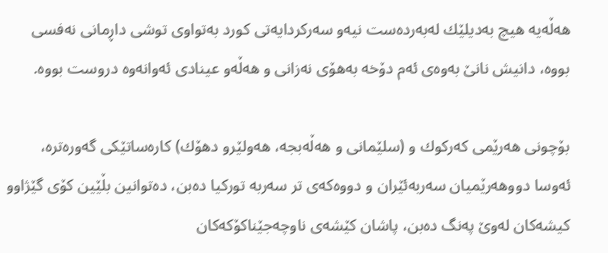هه‌ڵه‌یه‌ هیچ به‌دیلێك له‌به‌رده‌ست نیه‌و سه‌ركردایه‌تی كورد به‌تواوی توشی داڕمانی نه‌فسی بووه‌، دانیش نانێ به‌وه‌ی ئه‌م دۆخه‌ به‌هۆی نه‌زانی و هه‌ڵه‌و عینادی ئه‌وانه‌وه‌ دروست بووه‌.

بۆچونی هه‌رێمی كه‌ركوك و (سلێمانی و هه‌ڵه‌بجه‌، هه‌ولێرو دهۆك) كاره‌ساتێكی گه‌وره‌تره‌، ئه‌وسا دووهه‌رێمیان سه‌ربه‌ئێران و دووه‌كه‌ی تر سه‌ربه‌ توركیا ده‌بن، ده‌توانین بڵێین كۆی گێژاوو كیشه‌كان له‌وێ په‌نگ ده‌بن، پاشان كێشه‌ی ناوچه‌جێناكۆكه‌كان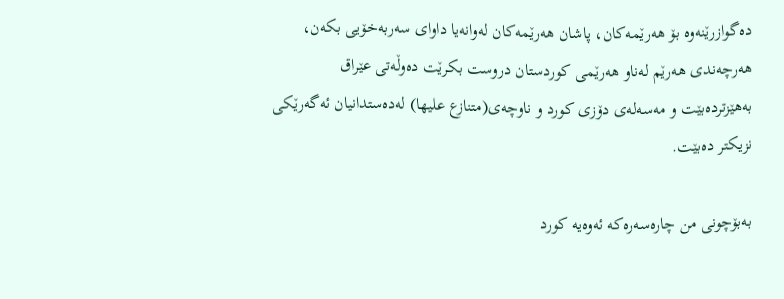ده‌گوازرێنه‌وه‌ بۆ هه‌رێمه‌كان، پاشان هه‌رێمه‌كان له‌وانه‌یا داوای سه‌ربه‌خۆیی بكه‌ن، هه‌رچه‌ندی هه‌رێم له‌ناو هه‌رێمی كوردستان دروست بكرێت ده‌وڵه‌تی عێراق به‌هێزترده‌بێت و مه‌سه‌له‌ی دۆزی كورد و ناوچه‌ی(متنازع علیها) له‌ده‌ستدانیان ئه‌گه‌رێكی نزیكتر ده‌بێت.

به‌بۆچونی من چاره‌سه‌ره‌كه‌ ئه‌وه‌یه‌ كورد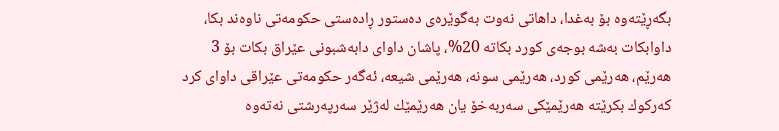بگه‌ڕێته‌وه‌ بۆ به‌غدا، داهاتی نه‌وت به‌گوێره‌ی ده‌ستور ڕاده‌ستی حكومه‌تی ناوه‌ند بكا، داوابكات به‌شه‌ بوجه‌ی كورد بكاته‌ 20%، پاشان داوای دابه‌شبونی عێراق بكات بۆ 3 هه‌رێم، هه‌رێمی كورد، هه‌رێمی سونه‌، هه‌رێمی شیعه‌، ئه‌گه‌ر حكومه‌تی عێراقی داوای كرد كه‌ركوك بكرێته‌ هه‌رێمێكی سه‌ربه‌خۆ یان هه‌رێمێك له‌ژێر سه‌رپه‌رشتی نه‌ته‌وه‌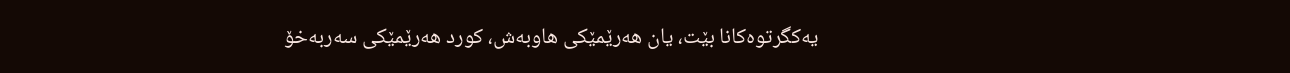یه‌كگرتوه‌كانا بێت، یان هه‌رێمێكی هاوبه‌ش، كورد هه‌رێمێكی سه‌ربه‌خۆ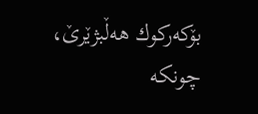بۆكه‌ركوك هه‌ڵبژێرێ، چونكه‌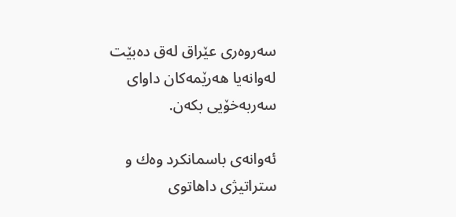سه‌روه‌ری عێراق له‌ق ده‌بێت له‌وانه‌یا هه‌رێمه‌كان داوای سه‌ربه‌خۆیی بكه‌ن.

ئه‌وانه‌ی باسمانكرد وه‌ك و ستراتیژی داهاتوی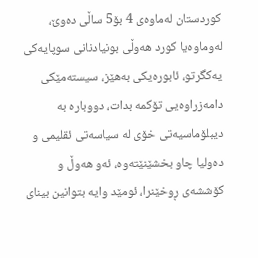كوردستان له‌ماوه‌ی 4 بۆ5 ساڵی ده‌وێ، له‌وماوه‌یا كورد هه‌وڵی بونیادنانی سوپایه‌كی یه‌كگرتو، ئابوره‌یكی به‌هێز، سیسته‌مێكی دامه‌زراوه‌یی تۆكمه‌ بدات، دووباره‌ به‌ دیبلۆماسیه‌تی خۆی له‌ سیاسه‌تی ئقلیمی و ده‌ولیا چاو بخشێنێته‌وه‌، ئه‌و هه‌وڵ و كۆششه‌ی ڕوخێنرا، ئومێد وایه‌ بتوانین بینای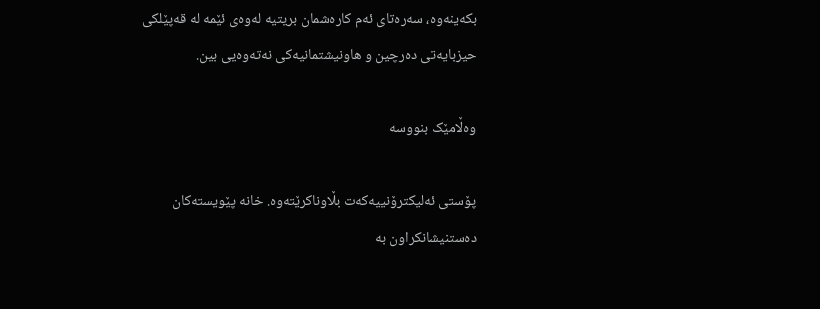بكه‌ینه‌وه‌، سه‌ره‌تای ئه‌م كاره‌شمان بریتیه‌ له‌وه‌ی ئێمه‌ له‌ قه‌پێلكی حیزبایه‌تی ده‌رچین و هاونیشتمانیه‌كی نه‌ته‌وه‌یی بین.

وەڵامێک بنووسە

پۆستی ئەلیکترۆنییەکەت بڵاوناکرێتەوە. خانە پێویستەکان دەستنیشانکراون بە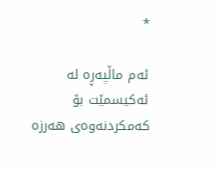*

ئەم ماڵپەڕە لە ئەکیسمێت بۆ کەمکردنەوەی هەرزە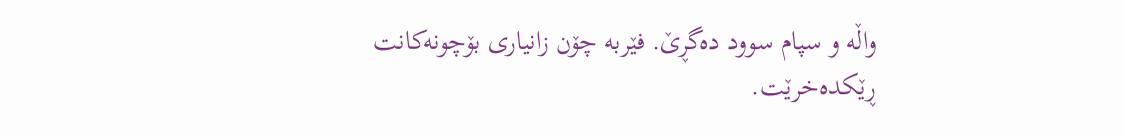واڵە و سپام سوود دەگڕێ. فێربە چۆن زانیاری بۆچونەکانت ڕێکدەخرێت.